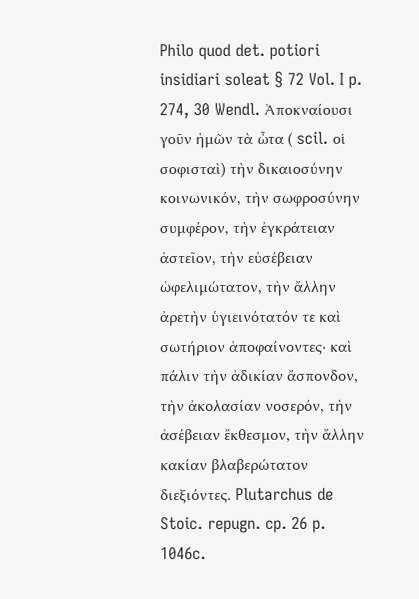Philo quod det. potiori insidiari soleat § 72 Vol. I p. 274, 30 Wendl. Ἀποκναίουσι γοῦν ἡμῶν τὰ ὦτα ( scil. οἱ σοφισταὶ) τὴν δικαιοσύνην κοινωνικόν, τὴν σωφροσύνην συμφέρον, τὴν ἐγκράτειαν ἀστεῖον, τὴν εὐσέβειαν ὠφελιμώτατον, τὴν ἄλλην ἀρετὴν ὑγιεινότατόν τε καὶ σωτήριον ἀποφαίνοντες· καὶ πάλιν τὴν ἀδικίαν ἄσπονδον, τὴν ἀκολασίαν νοσερόν, τὴν ἀσέβειαν ἔκθεσμον, τὴν ἄλλην κακίαν βλαβερώτατον διεξιόντες. Plutarchus de Stoic. repugn. cp. 26 p. 1046c.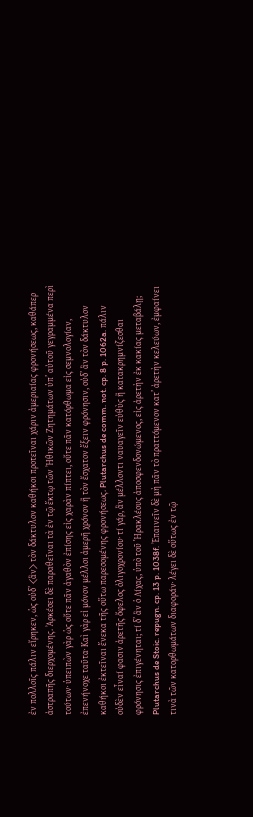ἐν πολλοῖς πάλιν εἴρηκεν, ὡς οὐδ’ ⟨ἂν⟩ τὸν δάκτυλον καθήκοι προτεῖναι χάριν ἀμεριαίας φρονήσεως, καθάπερ ἀστραπῆς διερχομένης. Ἀρκέσει δὲ παραθεῖναι τὰ ἐν τῷ ἕκτῳ τῶν Ἠθικῶν Ζητημάτων ὑπ’ αὐτοῦ γεγραμμένα περὶ τούτων· ὑπειπὼν γὰρ ὡς οὔτε πᾶν ἀγαθὸν ἐπίσης εἰς χαρὰν πίπτει, οὔτε πᾶν κατόρθωμα εἰς σεμνολογίαν, ἐπενήνοχε ταῦτα· Καὶ γὰρ εἰ μόνον μέλλοι ἀμερῆ χρόνον ἢ τὸν ἔσχατον ἕξειν φρόνησιν, οὐδ’ ἂν τὸν δάκτυλον καθήκοι ἐκτεῖναι ἕνεκα τῆς οὕτω παρεσομένης φρονήσεως. Plutarchus de comm. not. cp. 8 p. 1062a. πάλιν οὐδὲν εἶναί φασιν ἀρετῆς ὄφελος ὀλιγοχρονίου· τί γάρ, ἂν μέλλοντι ναυαγεῖν εὐθὺς ἢ κατακρημνίζεσθαι φρόνησις ἐπιγένηται; τί δ’ ἂν ὁ Λίχας, ὑπὸ τοῦ Ἡρακλέους ἀποσφενδονώμενος, εἰς ἀρετὴν ἐκ κακίας μεταβάλῃ; Plutarchus de Stoic. repugn. cp. 13 p. 1038f. Ἐπαινεῖν δὲ μὴ πᾶν τὸ πραττόμενον κατ’ ἀρετὴν κελεύων, ἐμφαίνει τινὰ τῶν κατορθωμάτων διαφοράν· λέγει δὲ οὕτως ἐν τῷ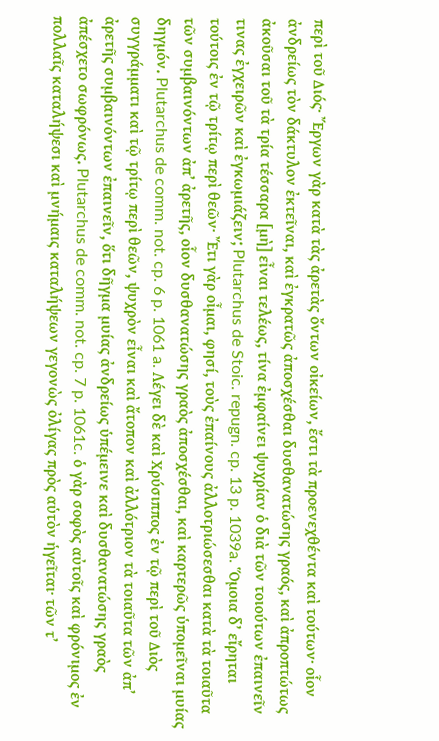περὶ τοῦ Διός· Ἔργων γὰρ κατὰ τὰς ἀρετὰς ὄντων οἰκείων, ἔστι τὰ προενεχθέντα καὶ τούτων· οἷον ἀνδρείως τὸν δάκτυλον ἐκτεῖναι, καὶ ἐγκρατῶς ἀποσχέσθαι δυσθανατώσης γραός, καὶ ἀπροπτώτως ἀκοῦσαι τοῦ τὰ τρία τέσσαρα [μὴ] εἶναι τελέως, τίνα ἐμφαίνει ψυχρίαν ὁ διὰ τῶν τοιούτων ἐπαινεῖν τινας ἐγχειρῶν καὶ ἐγκωμιάζειν; Plutarchus de Stoic. repugn. cp. 13 p. 1039a. Ὅμοια δ’ εἴρηται τούτοις ἐν τῷ τρίτῳ περὶ θεῶν· Ἔτι γὰρ οἶμαι, φησί, τοὺς ἐπαίνους ἀλλοτριώσεσθαι κατὰ τὰ τοιαῦτα τῶν συμβαινόντων ἀπ’ ἀρετῆς, οἷον δυσθανατώσης γραὸς ἀποσχέσθαι, καὶ καρτερῶς ὑπομεῖναι μυίας δηγμόν. Plutarchus de comm. not. cp. 6 p. 1061 a. Λέγει δὲ καὶ Χρύσιππος ἐν τῷ περὶ τοῦ Διὸς συγγράμματι καὶ τῷ τρίτῳ περὶ θεῶν, ψυχρὸν εἶναι καὶ ἄτοπον καὶ ἀλλότριον τὰ τοιαῦτα τῶν ἀπ’ ἀρετῆς συμβαινόντων ἐπαινεῖν, ὅτι δῆγμα μυίας ἀνδρείως ὑπέμεινε καὶ δυσθανατώσης γραὸς ἀπέσχετο σωφρόνως. Plutarchus de comm. not. cp. 7 p. 1061c. ὁ γὰρ σοφὸς αὐτοῖς καὶ φρόνιμος ἐν πολλαῖς καταλήψεσι καὶ μνήμαις καταλήψεων γεγονὼς ὀλίγας πρὸς αὑτὸν ἡγεῖται· τῶν τ’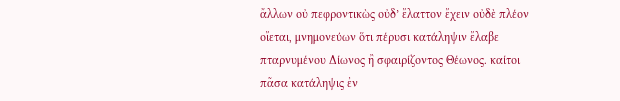ἄλλων οὐ πεφροντικὼς οὐδ’ ἔλαττον ἔχειν οὐδὲ πλέον οἴεται, μνημονεύων ὅτι πέρυσι κατάληψιν ἔλαβε πταρνυμένου Δίωνος ἢ σφαιρίζοντος Θέωνος. καίτοι πᾶσα κατάληψις ἐν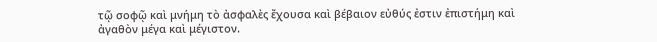τῷ σοφῷ καὶ μνήμη τὸ ἀσφαλὲς ἔχουσα καὶ βέβαιον εὐθύς ἐστιν ἐπιστήμη καὶ ἀγαθὸν μέγα καὶ μέγιστον.